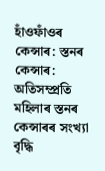হাঁওফাঁওৰ কেন্সাৰ: স্তনৰ কেন্সাৰ: অতিসম্প্ৰতি মহিলাৰ স্তনৰ কেন্সাৰৰ সংখ্যা বৃদ্ধি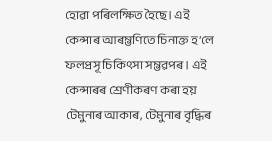হোৱা পৰিলক্ষিত হৈছে। এই কেন্সাৰ আৰম্ভণিতে চিনাক্ত হ’লে ফলপ্ৰসূ চিকিৎসা সম্ভৱপৰ। এই কেন্সাৰৰ শ্ৰেণীকৰণ কৰা হয় টেমুনাৰ আকাৰ, টেমুনাৰ বৃদ্ধিৰ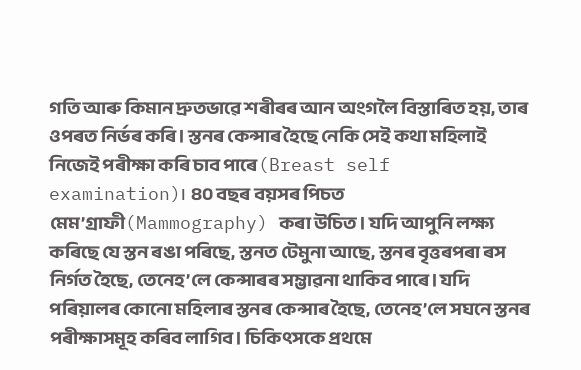গতি আৰু কিমান দ্ৰুতভাৱে শৰীৰৰ আন অংগলৈ বিস্তাৰিত হয়, তাৰ ওপৰত নিৰ্ভৰ কৰি। স্তনৰ কেন্সাৰ হৈছে নেকি সেই কথা মহিলাই নিজেই পৰীক্ষা কৰি চাব পাৰে(Breast self examination)। ৪০ বছৰ বয়সৰ পিচত মেম’গ্ৰাফী(Mammography) কৰা উচিত। যদি আপুনি লক্ষ্য কৰিছে যে স্তন ৰঙা পৰিছে, স্তনত টেমুনা আছে, স্তনৰ বৃত্তৰপৰা ৰস নিৰ্গত হৈছে, তেনেহ’লে কেন্সাৰৰ সম্ভাৱনা থাকিব পাৰে। যদি পৰিয়ালৰ কোনো মহিলাৰ স্তনৰ কেন্সাৰ হৈছে, তেনেহ’লে সঘনে স্তনৰ পৰীক্ষাসমূহ কৰিব লাগিব। চিকিৎসকে প্ৰথমে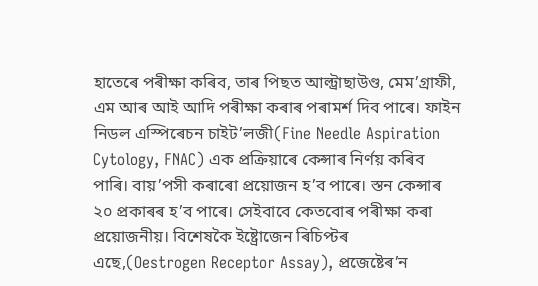হাতেৰে পৰীক্ষা কৰিব, তাৰ পিছত আল্ট্ৰাছাউণ্ড, মেম’গ্ৰাফী, এম আৰ আই আদি পৰীক্ষা কৰাৰ পৰামৰ্শ দিব পাৰে। ফাইন নিডল এস্পিৰেচন চাইট’লজী(Fine Needle Aspiration Cytology, FNAC) এক প্ৰক্ৰিয়াৰে কেন্সাৰ নিৰ্ণয় কৰিব পাৰি। বায়’পসী কৰাৰো প্ৰয়োজন হ’ব পাৰে। স্তন কেন্সাৰ ২০ প্ৰকাৰৰ হ’ব পাৰে। সেইবাবে কেতবোৰ পৰীক্ষা কৰা প্ৰয়োজনীয়। বিশেষকৈ ইষ্ট্ৰোজেন ৰিচিপ্টৰ এছে,(Oestrogen Receptor Assay), প্ৰজেষ্টেৰ’ন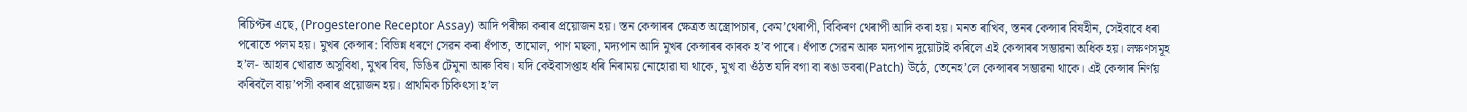ৰিচিপ্টৰ এছে, (Progesterone Receptor Assay) আদি পৰীক্ষা কৰাৰ প্ৰয়োজন হয়। স্তন কেন্সাৰৰ ক্ষেত্ৰত অস্ত্ৰোপচাৰ, কেম’থেৰাপী, বিকিৰণ থেৰাপী আদি কৰা হয়। মনত ৰাখিব, স্তনৰ কেন্সাৰ বিষহীন, সেইবাবে ধৰা পৰোতে পলম হয়। মুখৰ কেন্সাৰ: বিভিন্ন ধৰণে সেৱন কৰা ধঁপাত, তামোল, পাণ মছলা, মদ্যপান আদি মুখৰ কেন্সাৰৰ কাৰক হ’ব পাৰে। ধঁপাত সেৱন আৰু মদ্যপান দুয়োটাই কৰিলে এই কেন্সাৰৰ সম্ভাৱনা অধিক হয়। লক্ষণসমূহ হ’ল- আহাৰ খোৱাত অসুবিধা, মুখৰ বিষ, ডিঙিৰ টেমুনা আৰু বিষ। যদি কেইবাসপ্তাহ ধৰি নিৰাময় নোহোৱা ঘা থাকে, মুখ বা ওঁঠত যদি বগা বা ৰঙা ডবৰা(Patch) উঠে, তেনেহ’লে কেন্সাৰৰ সম্ভাৱনা থাকে। এই কেন্সাৰ নিৰ্ণয় কৰিবলৈ বায়’পসী কৰাৰ প্ৰয়োজন হয়। প্ৰাথমিক চিকিৎসা হ’ল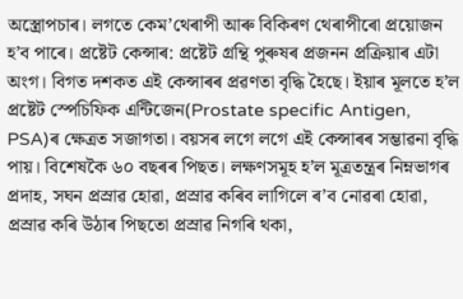অস্ত্ৰোপচাৰ। লগতে কেম’থেৰাপী আৰু বিকিৰণ থেৰাপীৰো প্ৰয়োজন হ’ব পাৰে। প্ৰষ্টেট কেন্সাৰ: প্ৰষ্টেট গ্ৰন্থি পুৰুষৰ প্ৰজনন প্ৰক্ৰিয়াৰ এটা অংগ। বিগত দশকত এই কেন্সাৰৰ প্ৰৱণতা বৃদ্ধি হৈছে। ইয়াৰ মূলতে হ’ল প্ৰষ্টেট স্পেচিফিক এন্টিজেন(Prostate specific Antigen, PSA)ৰ ক্ষেত্ৰত সজাগতা। বয়সৰ লগে লগে এই কেন্সাৰৰ সম্ভাৱনা বৃদ্ধি পায়। বিশেষকৈ ৬০ বছৰৰ পিছত। লক্ষণসমূহ হ’ল মূত্ৰতন্ত্ৰৰ নিম্নভাগৰ প্ৰদাহ, সঘন প্ৰস্ৰাৱ হোৱা, প্ৰস্ৰাৱ কৰিব লাগিলে ৰ’ব নোৱৰা হোৱা, প্ৰস্ৰাৱ কৰি উঠাৰ পিছতো প্ৰস্ৰাৱ নিগৰি থকা,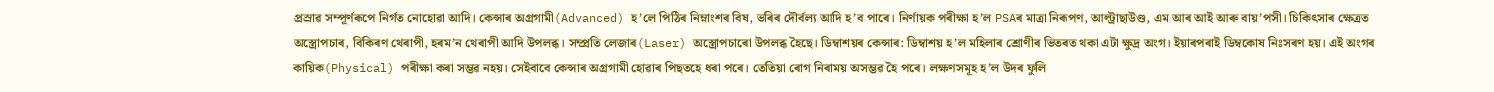প্ৰস্ৰাৱ সম্পূৰ্ণৰূপে নিৰ্গত নোহোৱা আদি। কেন্সাৰ অগ্ৰগামী(Advanced) হ’লে পিঠিৰ নিম্নাংশৰ বিষ, ভৰিৰ দৌৰ্বল্য আদি হ’ব পাৰে। নিৰ্ণায়ক পৰীক্ষা হ’ল PSAৰ মাত্ৰা নিৰূপণ, আল্ট্ৰাছাউণ্ড, এম আৰ আই আৰু বায়’পসী। চিকিৎসাৰ ক্ষেত্ৰত অস্ত্ৰোপচাৰ, বিকিৰণ থেৰাপী, হৰম’ন থেৰাপী আদি উপলব্ধ। সম্প্ৰতি লেজাৰ(Laser) অস্ত্ৰোপচাৰো উপলব্ধ হৈছে। ডিম্বাশয়ৰ কেন্সাৰ: ডিম্বাশয় হ’ল মহিলাৰ শ্ৰোণীৰ ভিতৰত থকা এটা ক্ষুদ্ৰ অংগ। ইয়াৰপৰাই ডিম্বকোষ নিঃসৰণ হয়। এই অংগৰ কায়িক(Physical) পৰীক্ষা কৰা সম্ভৱ নহয়। সেইবাবে কেন্সাৰ অগ্ৰগামী হোৱাৰ পিছতহে ধৰা পৰে। তেতিয়া ৰোগ নিৰাময় অসম্ভৱ হৈ পৰে। লক্ষণসমূহ হ’ল উদৰ ফুলি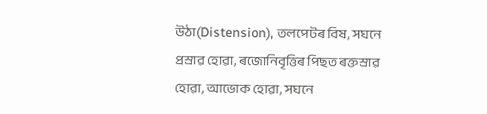উঠা(Distension), তলপেটৰ বিষ, সঘনে প্ৰস্ৰাৱ হোৱা, ৰজোনিবৃত্তিৰ পিছত ৰক্তস্ৰাৱ হোৱা, আভোক হোৱা, সঘনে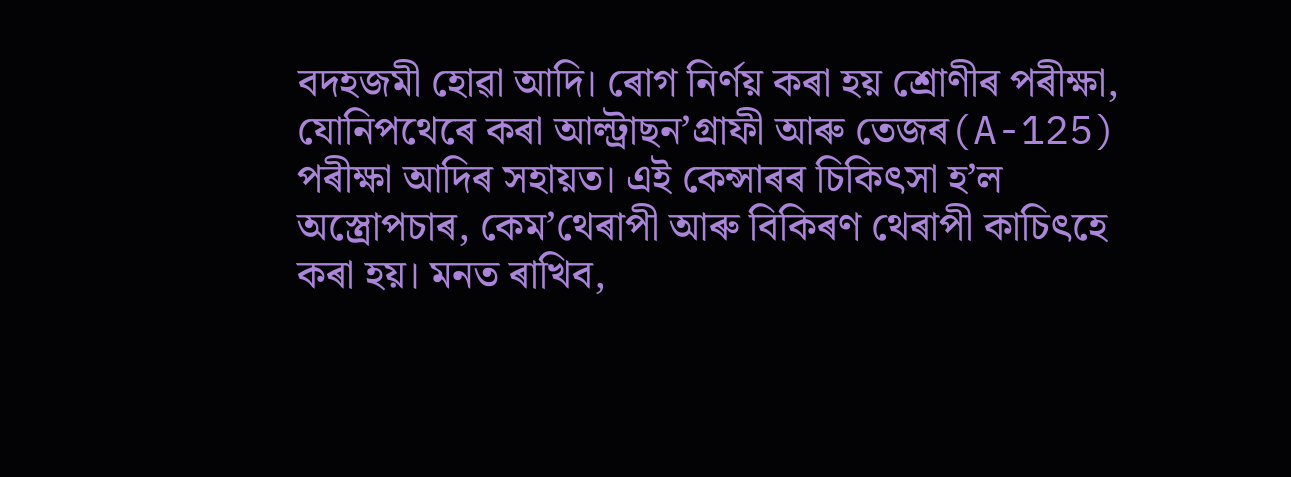বদহজমী হোৱা আদি। ৰোগ নিৰ্ণয় কৰা হয় শ্ৰোণীৰ পৰীক্ষা, যোনিপথেৰে কৰা আল্ট্ৰাছন’গ্ৰাফী আৰু তেজৰ(A-125) পৰীক্ষা আদিৰ সহায়ত। এই কেন্সাৰৰ চিকিৎসা হ’ল অস্ত্ৰোপচাৰ, কেম’থেৰাপী আৰু বিকিৰণ থেৰাপী কাচিৎহে কৰা হয়। মনত ৰাখিব,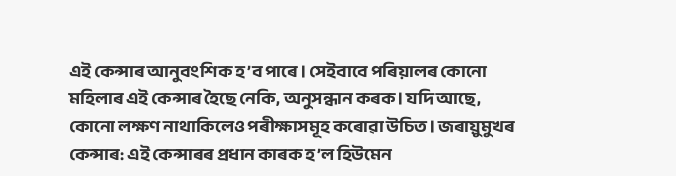এই কেন্সাৰ আনুবংশিক হ’ব পাৰে। সেইবাবে পৰিয়ালৰ কোনো মহিলাৰ এই কেন্সাৰ হৈছে নেকি, অনুসন্ধান কৰক। যদি আছে, কোনো লক্ষণ নাথাকিলেও পৰীক্ষাসমূহ কৰোৱা উচিত। জৰায়ুমুখৰ কেন্সাৰ: এই কেন্সাৰৰ প্ৰধান কাৰক হ’ল হিউমেন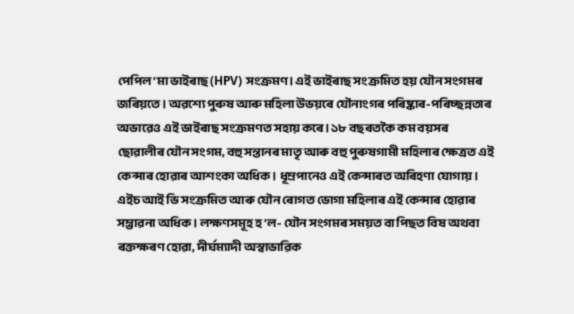পেপিল’মা ভাইৰাছ(HPV) সংক্ৰমণ। এই ভাইৰাছ সংক্ৰমিত হয় যৌন সংগমৰ জৰিয়তে। অৱশ্যে পুৰুষ আৰু মহিলা উভয়ৰে যৌনাংগৰ পৰিষ্কাৰ-পৰিচ্ছন্নতাৰ অভাৱেও এই ভাইৰাছ সংক্ৰমণত সহায় কৰে। ১৮ বছৰতকৈ কম বয়সৰ ছোৱালীৰ যৌন সংগম, বহু সন্তানৰ মাতৃ আৰু বহু পুৰুষগামী মহিলাৰ ক্ষেত্ৰত এই কেন্সাৰ হোৱাৰ আশংকা অধিক। ধূম্ৰপানেও এই কেন্সাৰত অৰিহণা যোগায়। এইচ আই ভি সংক্ৰমিত আৰু যৌন ৰোগত ভোগা মহিলাৰ এই কেন্সাৰ হোৱাৰ সম্ভাৱনা অধিক। লক্ষণসমূহ হ’ল- যৌন সংগমৰ সময়ত বা পিছত বিষ অথবা ৰক্তক্ষৰণ হোৱা, দীৰ্ঘম্যাদী অস্বাভাৱিক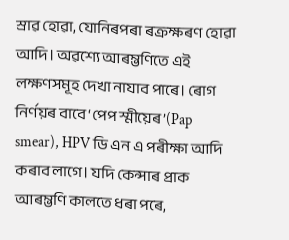স্ৰাৱ হোৱা, যোনিৰপৰা ৰক্ৰক্ষৰণ হোৱা আদি। অৱশ্যে আৰম্ভণিতে এই লক্ষণসমূহ দেখা নাযাব পাৰে। ৰোগ নিৰ্ণয়ৰ বাবে ‘পেপ স্মীয়েৰ’(Pap smear), HPV ডি এন এ পৰীক্ষা আদি কৰাব লাগে। যদি কেন্সাৰ প্ৰাক আৰম্ভণি কালতে ধৰা পৰে,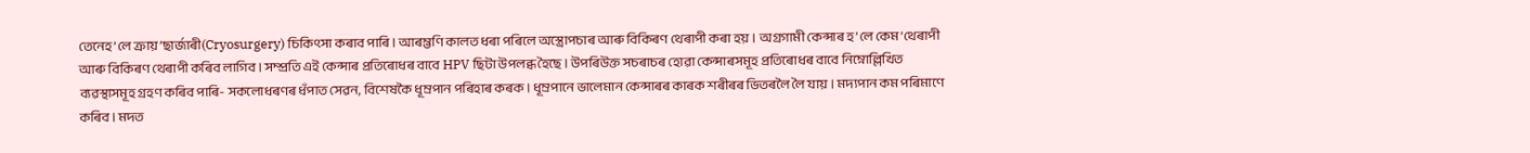তেনেহ’লে ক্ৰায়’ছাৰ্জাৰী(Cryosurgery) চিকিৎসা কৰাব পাৰি। আৰম্ভণি কালত ধৰা পৰিলে অস্ত্ৰোপচাৰ আৰু বিকিৰণ থেৰাপী কৰা হয়। অগ্ৰগামী কেন্সাৰ হ’লে কেম’থেৰাপী আৰু বিকিৰণ থেৰাপী কৰিব লাগিব। সম্প্ৰতি এই কেন্সাৰ প্ৰতিৰোধৰ বাবে HPV ছিটা উপলব্ধ হৈছে। উপৰিউক্ত সচৰাচৰ হোৱা কেন্সাৰসমূহ প্ৰতিৰোধৰ বাবে নিম্নোল্লিখিত ব্যৱস্থাসমূহ গ্ৰহণ কৰিব পাৰি- সকলোধৰণৰ ধঁপাত সেৱন, বিশেষকৈ ধূম্ৰপান পৰিহাৰ কৰক। ধূম্ৰপানে ভালেমান কেন্সাৰৰ কাৰক শৰীৰৰ ভিতৰলৈ লৈ যায়। মদ্যপান কম পৰিমাণে কৰিব। মদত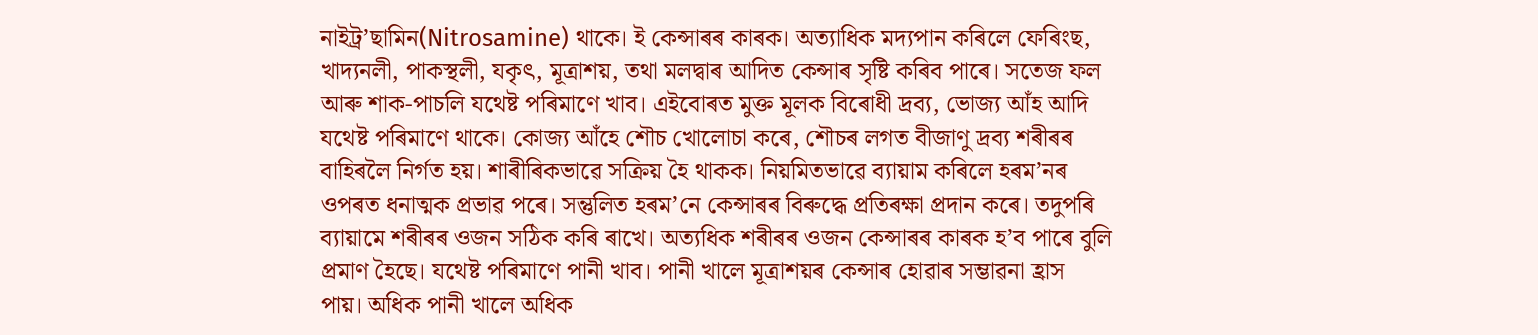নাইট্ৰ’ছামিন(Nitrosamine) থাকে। ই কেন্সাৰৰ কাৰক। অত্যাধিক মদ্যপান কৰিলে ফেৰিংছ, খাদ্যনলী, পাকস্থলী, যকৃৎ, মূত্ৰাশয়, তথা মলদ্বাৰ আদিত কেন্সাৰ সৃষ্টি কৰিব পাৰে। সতেজ ফল আৰু শাক-পাচলি যথেষ্ট পৰিমাণে খাব। এইবোৰত মুক্ত মূলক বিৰোধী দ্ৰব্য, ভোজ্য আঁহ আদি যথেষ্ট পৰিমাণে থাকে। কোজ্য আঁহে শৌচ খোলোচা কৰে, শৌচৰ লগত বীজাণু দ্ৰব্য শৰীৰৰ বাহিৰলৈ নিৰ্গত হয়। শাৰীৰিকভাৱে সক্ৰিয় হৈ থাকক। নিয়মিতভাৱে ব্যায়াম কৰিলে হৰম’নৰ ওপৰত ধনাত্মক প্ৰভাৱ পৰে। সন্তুলিত হৰম’নে কেন্সাৰৰ বিৰুদ্ধে প্ৰতিৰক্ষা প্ৰদান কৰে। তদুপৰি ব্যায়ামে শৰীৰৰ ওজন সঠিক কৰি ৰাখে। অত্যধিক শৰীৰৰ ওজন কেন্সাৰৰ কাৰক হ’ব পাৰে বুলি প্ৰমাণ হৈছে। যথেষ্ট পৰিমাণে পানী খাব। পানী খালে মূত্ৰাশয়ৰ কেন্সাৰ হোৱাৰ সম্ভাৱনা হ্ৰাস পায়। অধিক পানী খালে অধিক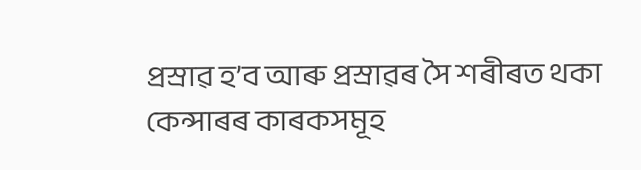প্ৰস্ৰাৱ হ’ব আৰু প্ৰস্ৰাৱৰ সৈ শৰীৰত থকা কেন্সাৰৰ কাৰকসমূহ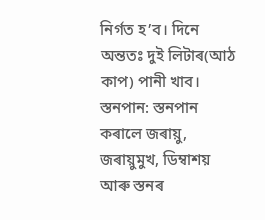নিৰ্গত হ’ব। দিনে অন্ততঃ দুই লিটাৰ(আঠ কাপ) পানী খাব। স্তনপান: স্তনপান কৰালে জৰায়ু, জৰায়ুমুখ, ডিম্বাশয় আৰু স্তনৰ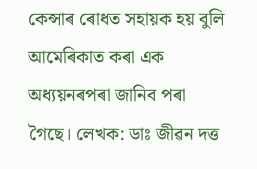কেন্সাৰ ৰোধত সহায়ক হয় বুলি আমেৰিকাত কৰা এক অধ্যয়নৰপৰা জানিব পৰা গৈছে। লেখক: ডাঃ জীৱন দত্ত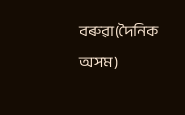বৰুৱা(দৈনিক অসম)